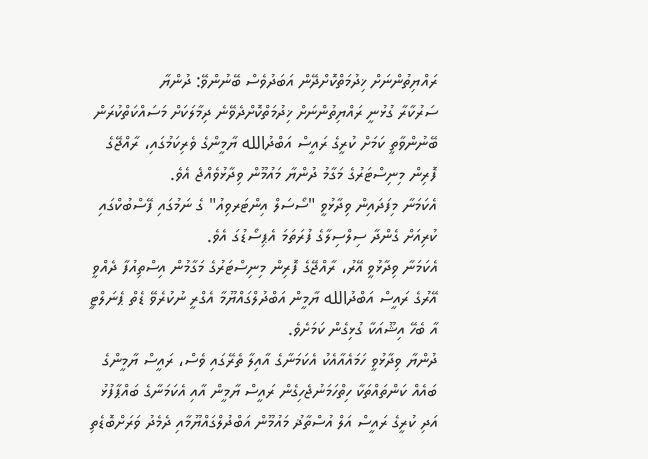ރައްޔިތުންނަށް ޚިދުމަތްކޮށްދޭން އަބަދުވެސް ބޭނުންވޭ: ދުންޔާ
ސަރުކާރާ ގުޅުނީ ރައްޔިތުންނަށް ޚިދުމަތްކޮށްދެވޭނެ ދިމާލަކަށް މަސައްކަތްކުރަން ބޭނުންވާތީ ކަމަށް ކުރީގެ ރައީސް އަބްދުالله ޔާމީންގެ ވެރިކަމުގައި، ރާއްޖޭގެ ފޮރިން މިނިސްޓަރުގެ މަގާމު ދުންޔާ މައުމޫން ވިދާޅުވެއްޖެ އެވެ.
އެކަމަނާ މިފަދައިން ވިދާޅުވީ "ސޯސަލް އިންޓަރވިއު" ގެ ނަމުގައި ފޭސްބުކްގައި ކުރިއަށް ގެންދާ ސިލްސިލާގެ ފުރަތަމަ އެޕިސޯޑުގަ އެވެ.
އެކަމަނާ ވިދާޅުވީ އޭރު، ރާއްޖޭގެ ފޮރިން މިނިސްޓަރުގެ މަގާމުން އިސްތިއުފާ ދެއްވީ އޭރުގެ ރައީސް އަބްދުالله ޔާމީން އަބްދުލްގައްޔޫމާ އެގްރީ ނުކުރެވޭ ޑެތް ޕެނަލްޓީ އާ ބެހޭ އިޝޫއަކާ ގުޅިގެން ކަމަށެވެ.
ދުންޔާ ވިދާޅުވީ ހަމައެއާއެކު އެކަމަނާގެ އާއިލާ ތެރޭގައި ވެސް، ރައީސް ޔާމީންގެ ބައެއް ކަންތައްތަކާ ހިތްހަމަނުޖެހިގެން ރައީސް ޔާމީން އާއި އެކަމަނާގެ ބައްޕާފުޅު އަދި ކުރީގެ ރައީސް އަލް އުސްތާޛު މައުމޫން އަބްދުލްގައްޔޫމާއި ދެމެދު ވަރަށްބޮޑެތި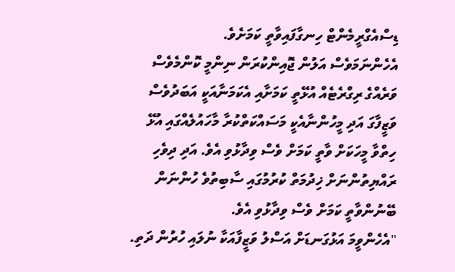ޑިސްއެގްރީމެންޓް ހިނގާފައިވާތީ ކަމަށެވެ.
އެހެންނަމަވެސް އަލުން ޖޮއިންކުރަން ނިންމީ ކޮންމެވެސް ވަރެއްގެ ރިގްރެޓެއް އުޅޭތީ ކަމަށާއި އެކަމަނާއަކީ އަބަދުވެސް ވަޒީފާގަ އަދި މީހުންނާއެކީ މަސައްކަތްކުރާ މާހައުލެއްގައި އުޅޭ ހިތްވާ މީހަކަށް ވާތީ ކަމަށް ވެސް ވިދާޅުވި އެވެ. އަދި ދިވެހި ރައްޔިތުންނަށް ޚިދުމަތް ކުރުމުގައި ސާބިތުވެ ހުންނަން ބޭނުންވާތީ ކަމަށް ވެސް ވިދާޅުވި އެވެ.
"އެހެންވީމަ އަޅުގަނޑަށް އަސްލު ވަޒީފާއަކާ ނުލައި ހުރުން ދަތި.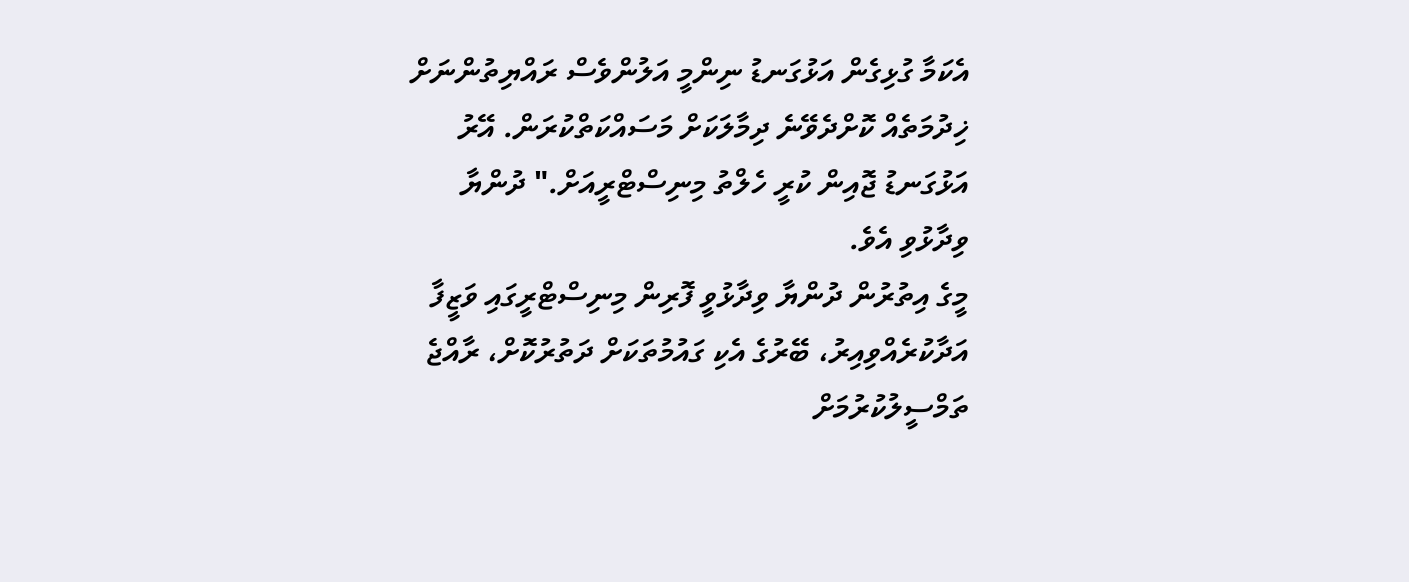އެކަމާ ގުޅިގެން އަޅުގަނޑު ނިންމީ އަލުންވެސް ރައްޔިތުންނަށް ޚިދުމަތެއް ކޮށްދެވޭނެ ދިމާލަކަށް މަސައްކަތްކުރަން. އޭރު އަޅުގަނޑު ޖޮއިން ކުރީ ހެލްތު މިނިސްޓްރީއަށް." ދުންޔާ ވިދާޅުވި އެވެ.
މީގެ އިތުރުން ދުންޔާ ވިދާޅުވީ ފޮރިން މިނިސްޓްރީގައި ވަޒީފާ އަދާކުރެއްވިއިރު، ބޭރުގެ އެކި ގައުމުތަކަށް ދަތުރުކޮށް، ރާއްޖެ ތަމްސީލުކުރުމަށް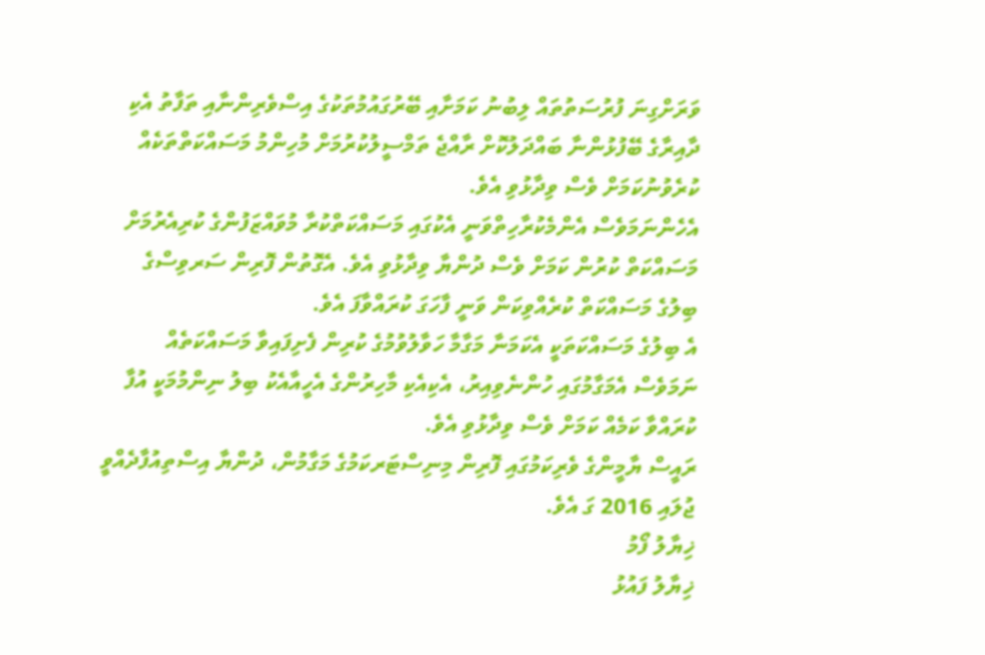ވަރަށްގިނަ ފުރުސަތުތައް ލިބުނު ކަމަށާއި ބޭރުގައުމުތަކުގެ އިސްވެރިންނާއި ތަފާތު އެކި ދާއިރާގެ ބޭފުޅުންނާ ބައްދަލުކޮށް ރާއްޖެ ތަމްސީލުކުރުމަށް މުހިންމު މަސައްކަތްތަކެއް ކުރެވުނުކަމަށް ވެސް ވިދާޅުވި އެވެ.
އެހެންނަމަވެސް އެންމެކުރާހިތްވަނީ އެކުގައި މަސައްކަތްކުރާ މުވައްޒަފުންގެ ކުރިއެރުމަށް މަސައްކަތް ކުރުން ކަމަށް ވެސް ދުންޔާ ވިދާޅުވި އެވެ. އެގޮތުން ފޮރިން ސަރވިސްގެ ބިލުގެ މަސައްކަތް ކުރެއްވިކަން ވަނީ ފާހަގަ ކުރައްވާފަ އެވެ.
އެ ބިލުގެ މަސައްކަތަކީ އެކަމަނާ މަގާމާ ހަވާލުވުމުގެ ކުރިން ފެށިފައިވާ މަސައްކަތެއް ނަމަވެސް އެމަގާމުގައި ހުންނެވިއިރު، އެކިއެކި މާހިރުންގެ އެހީއާއެކު ބިލު ނިންމުމަކީ އުފާ ކުރައްވާ ކަމެއް ކަމަށް ވެސް ވިދާޅުވި އެވެ.
ރައީސް ޔާމީންގެ ވެރިކަމުގައި ފޮރިން މިނިސްޓަރކަމުގެ މަގާމުން، ދުންޔާ އިސްތިއުފާދެއްވީ ޖުލައި 2016 ގަ އެވެ.
ޚިޔާލު ފޯމު
ޚިޔާލު ފައުޅު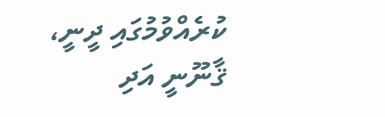ކުރެއްވުމުގައި ދީނީ، ޤާނޫނީ އަދި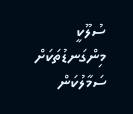ސުލޫކީ މިންގަނޑުތަކަށް ސަމާލުކަން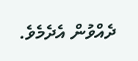ދެއްވުން އެދެމެވެ.